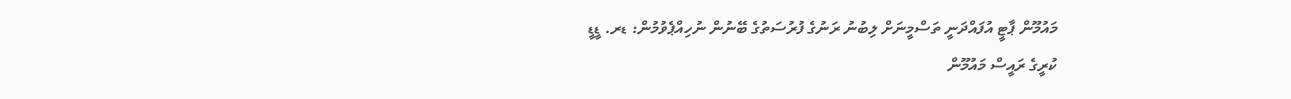މައުމޫން ޕާޓީ އުފައްދަނީ ތަސްމީނަށް ލިބުނު ރަނުގެ ފުރުސަތުގެ ބޭނުން ނުހިއްޕެވުމުން: ޑރ. ޑީޑީ
ކުރީގެ ރައީސް މައުމޫން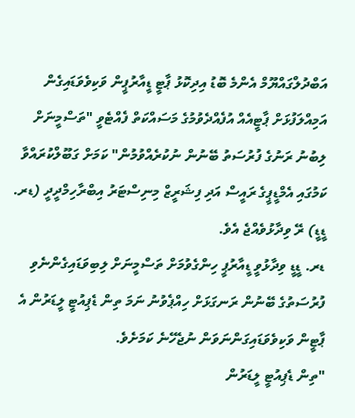އަބްދުލްގައްޔޫމް އެންމެ ބޮޑު އިދިކޮޅު ޕާޓީ ޑީއާރުޕީން ވަކިވެވަޑައިގެން އަމިއްލަފުޅަށް ޕާޓީއެއް އުފެއްދެވުމުގެ މަސައްކަތް ފެއްޓެވީ "ތަސްމީނަށް ލިބުނު ރަނުގެ ފުރުސަތު ބޭނުން ނުކުރެއްވުމުން" ކަމަށް ގަބޫލްކުރައްވާ ކަމުގައި އެމްޑީޕީގެ ރައީސް އަދި ފިޝަރީޒް މިނިސްޓަރު އިބްރާހިމްދީދީ (ޑރ. ޑީޑީ) ރޭ ވިދާޅުވެއްޖެ އެވެ.
ޑރ. ޑީޑީ ވިދާޅުވީ ޑީއާރުޕީ ހިންގެވުމަށް ތަސްމީނަށް ލިބިވަޑައިގެންނެވި ފުރުސަތުގެ ބޭނުން ރަނގަޅަށް ހިއްޕެވުނު ނަމަ ތިން ޑެޕިއުޓީ ލީޑަރުން އެ ޕާޓީން ވަކިވެވަޑައިގަންނަވަން ނުޖެހޭނެ ކަމަށެވެ.
"ތިން ޑެޕިއުޓީ ލީޑަރުން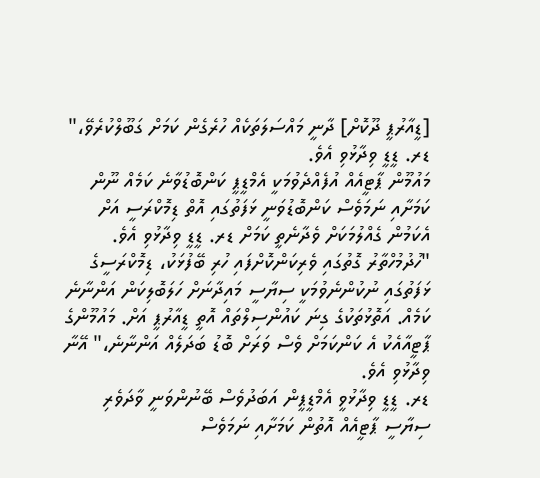[ޑީއާރުޕީ ދޫކޮށް] ދާނީ މައްސަލަތަކެއް ހުރެގެން ކަމަށް ގަބޫލްކުރެވޭ،" ޑރ. ޑީޑީ ވިދާޅުވި އެވެ.
މައުމޫން ޕާޓީއެއް އުފެއްދެވުމަކީ އެމްޑީޕީ ކަންބޮޑުވާނެ ކަމެއް ނޫން ކަމަށާއި ނަމަވެސް ކަންބޮޑުވަނީ ޅަފަތުގައި އޮތް ޑިމޮކްރަސީ އަށް އެކަމުން ގެއްލުމަކަށް ވެދާނެތީ ކަމަށް ޑރ. ޑީޑީ ވިދާޅުވި އެވެ.
"ހުދުމުހްތާރު ގޮތުގައި ވެރިކަންކޮށްފައި ހުރި ބޭފުޅަކު، ޑިމޮކްރަސީގެ ޅަފަތުގައި ނުކުންނެވުމަކީ ސިޔާސީ މައިދާނަށް ހަލަބޮލިކަން އަންނާނެ ކަމެއް. އަތޮޅުތަކުގެ ގިނަ ކައުންސިލްތައް އޮތީ ޑީއާރުޕީ އަށް. މައުމޫންގެ ޕާޓީއާއެކު އެ ކަންކަމަށް ވެސް ވަރަށް ބޮޑު ބަދަލެއް އަންނާނެ،" އޭނާ ވިދާޅުވި އެވެ.
ޑރ. ޑީޑީ ވިދާޅުވީ އެމްޑީޕީން އަބަދުވެސް ބޭނުންވަނީ ވާދަވެރި ސިޔާސީ ޕާޓީއެއް އޮތުން ކަމަށާއި ނަމަވެސް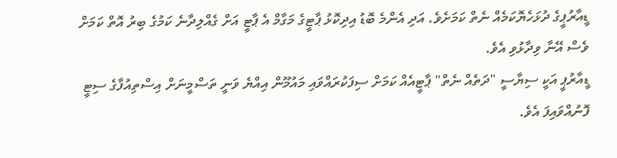ޑީއާރުޕީގެ ދުޅަހެޔޮކަމެއް ނެތް ކަމަށެވެ. އަދި އެންމެ ބޮޑު އިދިކޮޅު ޕާޓީގެ މަގާމް އެ ޕާޓީ އަށް ގެއްލިދާނެ ކަމުގެ ބިރު އޮތް ކަމަށް ވެސް އޭނާ ވިދާޅުވި އެވެ.
ޑީއާރުޕީ އަކީ ސިޔާސީ "ދަތެއް ނެތް" ޕާޓީއެއް ކަމަށް ސިފަކުރައްވައި މައުމޫން އިއްޔެ ވަނީ ތަސްމީނަށް އިސްތިއުފާގެ ސިޓީ ފޮނުއްވައިފަ އެވެ.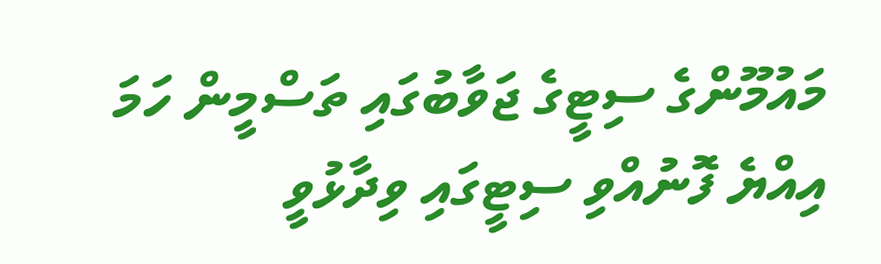މައުމޫންގެ ސިޓީގެ ޖަވާބުގައި ތަސްމީން ހަމަ އިއްޔެ ފޮނުއްވި ސިޓީގައި ވިދާޅުވީ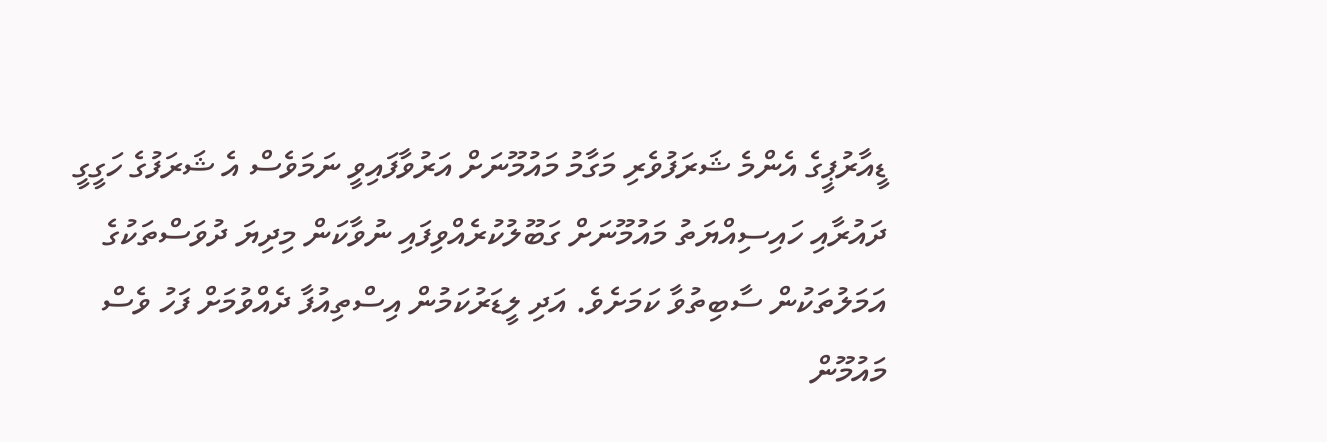ޑީއާރުޕީގެ އެންމެ ޝަރަފުވެރި މަގާމު މައުމޫނަށް އަރުވާފައިވީ ނަމަވެސް އެ ޝަރަފުގެ ހަގީގީ ދައުރާއި ހައިސިއްޔަތު މައުމޫނަށް ގަބޫލުކުރެއްވިފައި ނުވާކަން މިދިޔަ ދުވަސްތަކުގެ އަމަލުތަކުން ސާބިތުވާ ކަމަށެވެ. އަދި ލީޑަރުކަމުން އިސްތިއުފާ ދެއްވުމަށް ފަހު ވެސް މައުމޫން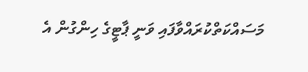މަސައްކަތްކުރައްވާފައި ވަނީ ޕާޓީގެ ހިންގުން އެ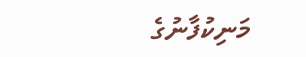މަނިކުފާނުގެ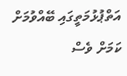އަތްޕުޅުމަތީގައި ބޭއްވުމަށް ކަމަށް ވެސް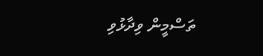ތަސްމީން ވިދާޅުވި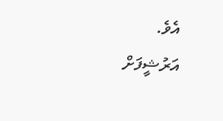އެވެ.
އަރުޝީފަށް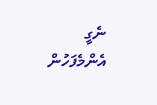ނެގީ
އެންމެފަހުން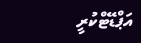އަޕްޑޭޓްކުރީ